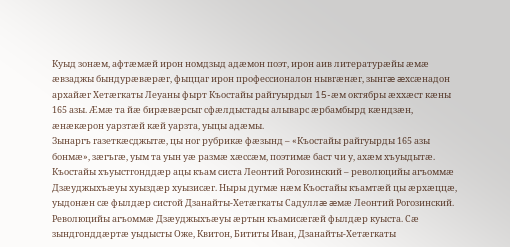Куыд зонæм, афтæмæй ирон номдзыд адæмон поэт, ирон аив литературæйы æмæ æвзаджы бындурæвæрæг, фыццаг ирон профессионалон нывгæнæг, зынгæ æхсæнадон архайæг Хетæгкаты Леуаны фырт Къостайы райгуырдыл 15-æм октябры æххæст кæны 165 азы. Æмæ та йæ бирæвæрсыг сфæлдыстады алыварс æрбамбырд кæндзæн, æнæкæрон уарзтæй кæй уарзта, уыцы адæмы.
Зынаргъ газеткæсджытæ, цы ног рубрикæ фæзынд – «Къостайы райгуырды 165 азы бонмæ», зæгъгæ, уым та уын уæ размæ хæссæм, поэтимӕ баст чи у, ахæм хъуыдытӕ.
Къостайы хъуыстгонддæр ацы къам систа Леонтий Рогозинский – революцийы агъоммæ Дзæуджыхъæуы хуыздæр хуызисæг. Ныры дугмæ нæм Къостайы къамтæй цы æрхæццæ, уыдонæн сæ фылдæр систой Дзанайты-Хетæгкаты Садуллæ æмæ Леонтий Рогозинский.
Революцийы агъоммæ Дзæуджыхъæуы æртын къамисæгæй фылдæр куыста. Сæ зындгонддæртæ уыдысты Оже, Квитон, Бититы Иван, Дзанайты-Хетæгкаты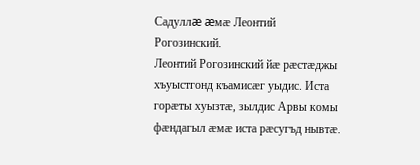Садуллæ æмæ Леонтий Рогозинский.
Леонтий Рогозинский йæ рæстæджы хъуыстгонд къамисæг уыдис. Иста горæты хуызтæ, зылдис Арвы комы фæндагыл æмæ иста рæсугъд нывтæ.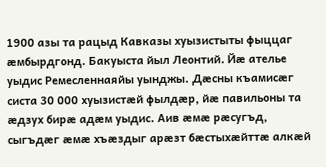1900 азы та рацыд Кавказы хуызистыты фыццаг æмбырдгонд. Бакуыста йыл Леонтий. Йæ ателье уыдис Ремесленнаяйы уынджы. Дæсны къамисæг систа 30 000 хуызистæй фылдæр, йæ павильоны та æдзух бирæ адæм уыдис. Аив æмæ рæсугъд, сыгъдæг æмæ хъæздыг арæзт бæстыхæйттæ алкæй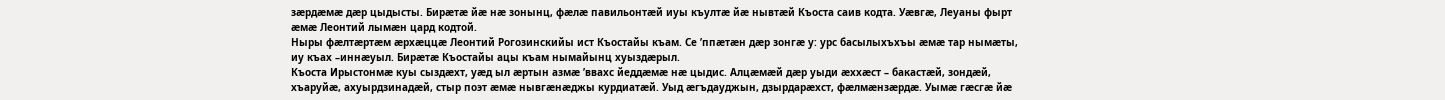зæрдæмæ дæр цыдысты. Бирæтæ йæ нæ зонынц, фæлæ павильонтæй иуы къултæ йæ нывтæй Къоста саив кодта. Уæвгæ, Леуаны фырт æмæ Леонтий лымæн цард кодтой.
Ныры фæлтæртæм æрхæццæ Леонтий Рогозинскийы ист Къостайы къам. Се ʼппæтæн дæр зонгæ у: урс басылыхъхъы æмæ тар нымæты, иу къах –иннæуыл. Бирæтæ Къостайы ацы къам нымайынц хуыздæрыл.
Къоста Ирыстонмæ куы сыздæхт, уæд ыл æртын азмæ ʼввахс йеддæмæ нæ цыдис. Алцæмæй дæр уыди æххæст – бакастæй, зондæй, хъаруйæ, ахуырдзинадæй, стыр поэт æмæ нывгæнæджы курдиатæй. Уыд æгъдауджын, дзырдарæхст, фæлмæнзæрдæ. Уымæ гæсгæ йæ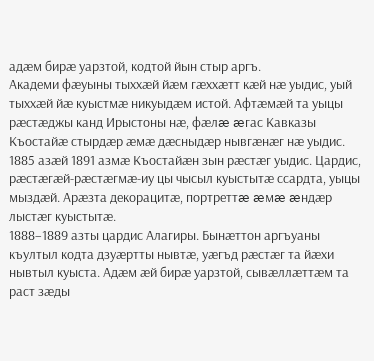адæм бирæ уарзтой, кодтой йын стыр аргъ.
Академи фæуыны тыххæй йæм гӕххӕтт кæй нæ уыдис, уый тыххæй йæ куыстмæ никуыдæм истой. Афтæмæй та уыцы рæстæджы канд Ирыстоны нæ, фæлæ æгас Кавказы Къостайæ стырдæр æмæ дæсныдæр нывгæнæг нæ уыдис.
1885 азæй 1891 азмæ Къостайæн зын рæстæг уыдис. Цардис, рæстæгæй-рæстæгмæ-иу цы чысыл куыстытæ ссардта, уыцы мыздæй. Арæзта декорацитæ, портреттæ æмæ æндæр лыстæг куыстытæ.
1888–1889 азты цардис Алагиры. Бынæттон аргъуаны къултыл кодта дзуæртты нывтæ, уæгъд рæстæг та йæхи нывтыл куыста. Адæм æй бирæ уарзтой, сывæллæттæм та раст зæды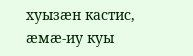хуызæн кастис, æмæ-иу куы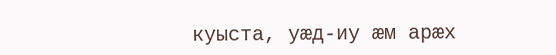куыста, уæд-иу æм арæх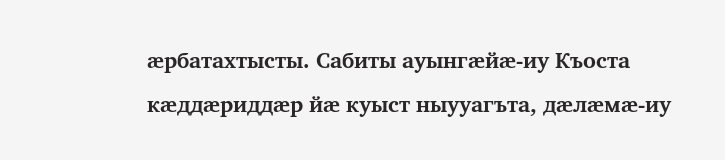æрбатахтысты. Сабиты ауынгæйæ-иу Къоста кæддæриддæр йæ куыст ныууагъта, дæлæмæ-иу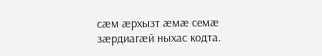сæм æрхызт æмæ семæ зæрдиагæй ныхас кодта.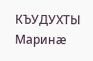КЪУДУХТЫ Маринæ